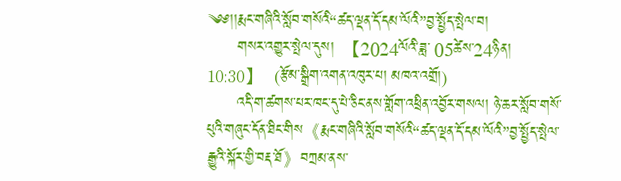༄༅།།རྨང་གཞིའི་སློབ་གསོའི“ཚད་ལྡན་དོ་དམ་ལོའི”བྱ་སྤྱོད་སྤེལ་བ།
      གསར་འགྱུར་སྤེལ་དུས།  【2024ལོའི་ཟླ་ 05ཚེས་24ཉིན། 10:30】   (རྩོམ་སྒྲིག་འགན་འཁུར་པ། མཁའ་འགྲོ།)
      འདི་ག་ཚགས་པར་ཁང་དུ་པེ་ཅིང་ནས་གློག་འཕྲིན་འབྱོར་གསལ། ཉེ་ཆར་སློབ་གསོ་པུའི་གཞུང་དོན་ཐིང་གིས《རྨང་གཞིའི་སློབ་གསོའི“ཚད་ལྡན་དོ་དམ་ལོའི”བྱ་སྤྱོད་སྤེལ་རྒྱུའི་སྐོར་གྱི་བརྡ་ཐོ》བཀྲམ་ནས་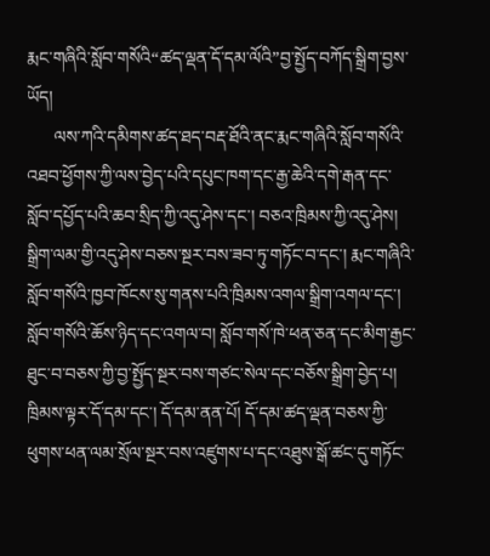རྨང་གཞིའི་སློབ་གསོའི“ཚད་ལྡན་དོ་དམ་ལོའི”བྱ་སྤྱོད་བཀོད་སྒྲིག་བྱས་ཡོད།
      ལས་ཀའི་དམིགས་ཚད་ཐད་བརྡ་ཐོའི་ནང་རྨང་གཞིའི་སློབ་གསོའི་འཐབ་ཕྱོགས་ཀྱི་ལས་བྱེད་པའི་དཔུང་ཁག་དང་རྒྱ་ཆེའི་དགེ་རྒན་དང་སློབ་དཔྱོད་པའི་ཆབ་སྲིད་ཀྱི་འདུ་ཤེས་དང་། བཅའ་ཁྲིམས་ཀྱི་འདུ་ཤེས། སྒྲིག་ལམ་གྱི་འདུ་ཤེས་བཅས་སྔར་བས་ཟབ་ཏུ་གཏོང་བ་དང་། རྨང་གཞིའི་སློབ་གསོའི་ཁྱབ་ཁོངས་སུ་གནས་པའི་ཁྲིམས་འགལ་སྒྲིག་འགལ་དང་། སློབ་གསོའི་ཆོས་ཉིད་དང་འགལ་བ། སློབ་གསོ་ཁེ་ཕན་ཅན་དང་མིག་རྒྱང་ཐུང་བ་བཅས་ཀྱི་བྱ་སྤྱོད་སྔར་བས་གཙང་སེལ་དང་བཅོས་སྒྲིག་བྱེད་པ། ཁྲིམས་ལྟར་དོ་དམ་དང་། དོ་དམ་ནན་པོ། དོ་དམ་ཚད་ལྡན་བཅས་ཀྱི་ཕུགས་ཕན་ལམ་སྲོལ་སྔར་བས་འཛུགས་པ་དང་འཐུས་སྒོ་ཚང་དུ་གཏོང་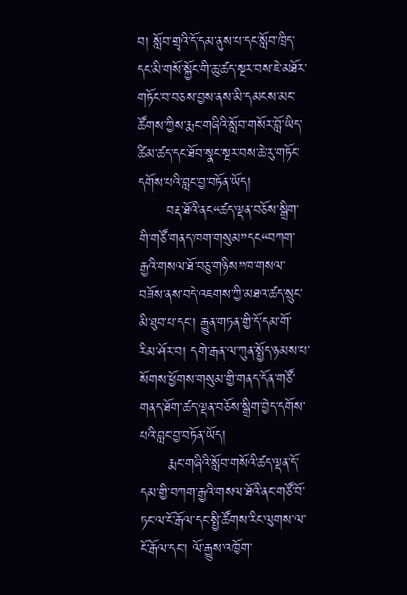བ། སློབ་གྲྭའི་དོ་དམ་ནུས་པ་དང་སློབ་ཁྲིད་དང་མི་གསོ་སྐྱོང་གི་ཆུ་ཚད་སྔར་བས་ཇེ་མཐོར་གཏོང་བ་བཅས་བྱས་ནས་མི་དམངས་མང་ཚོགས་ཀྱིས་རྨང་གཞིའི་སློབ་གསོར་བློ་ཡིད་ཚིམ་ཚད་དང་ཐོབ་སྣང་སྔར་བས་ཆེ་རུ་གཏོང་དགོས་པའི་བླང་བྱ་བཏོན་ཡོད།
      བརྡ་ཐོའི་ནང“ཚད་ལྡན་བཅོས་སྒྲིག་གི་གཙོ་གནད་ཁག་གསུམ”དང“བཀག་རྒྱའི་གསལ་ཐོ་བཅུ་གཉིས”ཁ་གསལ་བཟོས་ནས་བདེ་འཇགས་ཀྱི་མཐའ་ཚད་སྲུང་མི་ཐུབ་པ་དང་། རྒྱུན་གཏན་གྱི་དོ་དམ་གོ་རིམ་ཤོར་བ། དགེ་རྒན་ལ་ཀུན་སྤྱོད་ཉམས་པ་སོགས་ཕྱོགས་གསུམ་གྱི་གནད་དོན་གཙོ་གནད་ཐོག་ཚད་ལྡན་བཅོས་སྒྲིག་བྱེད་དགོས་པའི་བླང་བྱ་བཏོན་ཡོད།
      རྨང་གཞིའི་སློབ་གསོའི་ཚད་ལྡན་དོ་དམ་གྱི་བཀག་རྒྱའི་གསལ་ཐོའི་ནང་གཙོ་བོ་ཏང་ལ་ངོ་རྒོལ་དང་སྤྱི་ཚོགས་རིང་ལུགས་ལ་ངོ་རྒོལ་དང་། ལོ་རྒྱུས་འཁྱོག་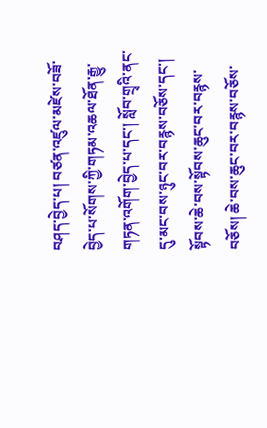བཤད་བྱེད་པ། བཙན་འཛུལ་མཛེས་བཟོ་བྱེད་པ་སོགས་ཀྱི་གཏམ་འཆལ་ཐོན་རྒྱུ་གཏན་འགོག་བྱེད་པ་དང་། སློབ་གྲྭའི་ནང་དུ་མང་བས་ཉུང་བར་བརྙས་བཅོས་དང་། སྟོབས་ཆེ་བས་སྟོབས་ཆུང་བར་བརྙས་བཅོས། ཆེ་བས་ཆུང་བར་བརྙས་བཅོས་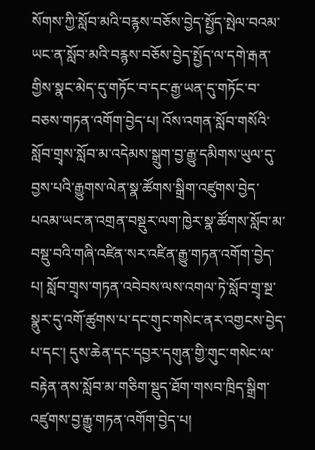སོགས་ཀྱི་སློབ་མའི་བརྙས་བཅོས་བྱེད་སྤྱོད་སྤེལ་བའམ་ཡང་ན་སློབ་མའི་བརྙས་བཅོས་བྱེད་སྤྱོད་ལ་དགེ་རྒན་གྱིས་སྣང་མེད་དུ་གཏོང་བ་དང་རྒྱ་ཡན་དུ་གཏོང་བ་བཅས་གཏན་འགོག་བྱེད་པ། འོས་འགན་སློབ་གསོའི་སློབ་གྲྭས་སློབ་མ་འདེམས་སྒྲུག་བྱ་རྒྱུ་དམིགས་ཡུལ་དུ་བྱས་པའི་རྒྱུགས་ལེན་སྣ་ཚོགས་སྒྲིག་འཛུགས་བྱེད་པའམ་ཡང་ན་འགྲན་བསྡུར་ལག་ཁྱེར་སྣ་ཚོགས་སློབ་མ་བསྡུ་བའི་གཞི་འཛིན་སར་འཛིན་རྒྱུ་གཏན་འགོག་བྱེད་པ། སློབ་གྲྭས་གཏན་འབེབས་ལས་འགལ་ཏེ་སློབ་གྲྭ་སྔ་སྣུར་དུ་འགོ་ཚུགས་པ་དང་གུང་གསེང་ནར་འགྱངས་བྱེད་པ་དང་། དུས་ཆེན་དང་དབྱར་དགུན་གྱི་གུང་གསེང་ལ་བརྟེན་ནས་སློབ་མ་གཅིག་སྡུད་ཐོག་གསབ་ཁྲིད་སྒྲིག་འཛུགས་བྱ་རྒྱུ་གཏན་འགོག་བྱེད་པ།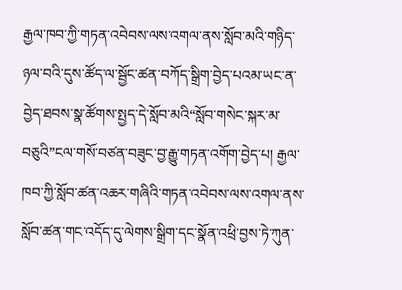རྒྱལ་ཁབ་ཀྱི་གཏན་འབེབས་ལས་འགལ་ནས་སློབ་མའི་གཉིད་ཉལ་བའི་དུས་ཚོད་ལ་སྦྱོང་ཚན་བཀོད་སྒྲིག་བྱེད་པའམ་ཡང་ན་བྱེད་ཐབས་སྣ་ཚོགས་སྤྱད་དེ་སློབ་མའི“སློབ་གསེང་སྐར་མ་བཅུའི”ངལ་གསོ་བཙན་བཟུང་བྱ་རྒྱུ་གཏན་འགོག་བྱེད་པ། རྒྱལ་ཁབ་ཀྱི་སློབ་ཚན་འཆར་གཞིའི་གཏན་འབེབས་ལས་འགལ་ནས་སློབ་ཚན་གང་འདོད་དུ་ལེགས་སྒྲིག་དང་སྣོན་འཕྲི་བྱས་ཏེ་ཀུན་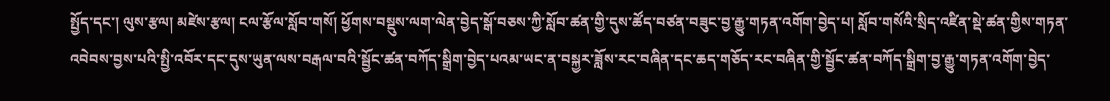སྤྱོད་དང་། ལུས་རྩལ། མཛེས་རྩལ། ངལ་རྩོལ་སློབ་གསོ། ཕྱོགས་བསྡུས་ལག་ལེན་བྱེད་སྒོ་བཅས་ཀྱི་སློབ་ཚན་གྱི་དུས་ཚོད་བཙན་བཟུང་བྱ་རྒྱུ་གཏན་འགོག་བྱེད་པ། སློབ་གསོའི་སྲིད་འཛིན་སྡེ་ཚན་གྱིས་གཏན་འབེབས་བྱས་པའི་སྤྱི་འབོར་དང་དུས་ཡུན་ལས་བརྒལ་བའི་སྦྱོང་ཚན་བཀོད་སྒྲིག་བྱེད་པའམ་ཡང་ན་བསྐྱར་ཟློས་རང་བཞིན་དང་ཆད་གཅོད་རང་བཞིན་གྱི་སྦྱོང་ཚན་བཀོད་སྒྲིག་བྱ་རྒྱུ་གཏན་འགོག་བྱེད་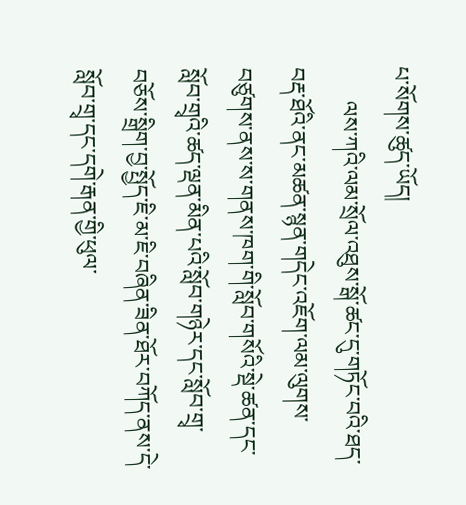པ་སོགས་ཚུད་ཡོད།
      ལས་ཀའི་ལམ་སྲོལ་འཐུས་སྒོ་ཚང་དུ་གཏོང་བའི་ཐད་བརྡ་ཐོའི་ནང་མཚན་སྙན་གདེང་འཇོག་ལམ་ལུགས་བཙུགས་ནས་ས་གནས་ཁག་གི་སློབ་གསོའི་སྡེ་ཚན་དང་སློབ་གྲྭའི་ཚད་ལྡན་མིན་པའི་སློབ་གཉེར་དང་སློབ་གྲྭ་བཅོས་སྒྲིག་བྱ་སྤྱོད་ཇི་མ་ཇི་བཞིན་ཟིན་ཐོར་བཀོད་ནས་དེ་སློབ་གྲྭ་དང་དགེ་རྒན་གྱི་ཕུལ་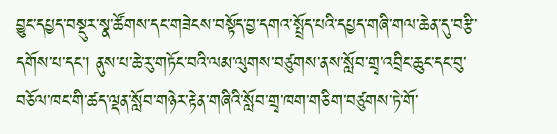བྱུང་དཔྱད་བསྡུར་སྣ་ཚོགས་དང་གཟེངས་བསྟོད་བྱ་དགའ་སྤྲོད་པའི་དཔྱད་གཞི་གལ་ཆེན་དུ་བརྩི་དགོས་པ་དང་། ནུས་པ་ཆེ་རུ་གཏོང་བའི་ལམ་ལུགས་བཙུགས་ནས་སློབ་གྲྭ་འབྲིང་ཆུང་དང་བུ་བཅོལ་ཁང་གི་ཚད་ལྡན་སློབ་གཉེར་རྟེན་གཞིའི་སློབ་གྲྭ་ཁག་གཅིག་བཙུགས་ཏེ་གོ་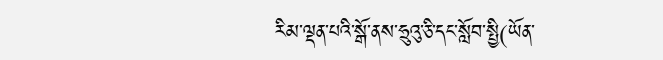རིམ་ལྡན་པའི་སྒོ་ནས་ཧྲུའུ་ཅི་དང་སློབ་སྤྱི(ཡོན་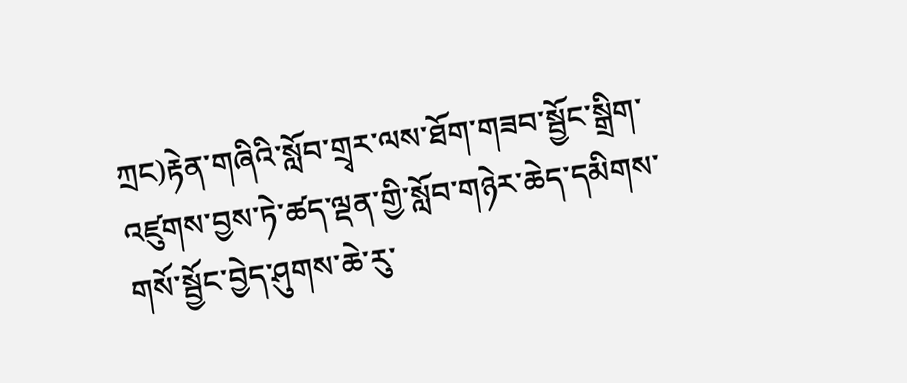ཀྲང)རྟེན་གཞིའི་སློབ་གྲྭར་ལས་ཐོག་གཟབ་སྦྱོང་སྒྲིག་འཛུགས་བྱས་ཏེ་ཚད་ལྡན་གྱི་སློབ་གཉེར་ཆེད་དམིགས་གསོ་སྦྱོང་བྱེད་ཤུགས་ཆེ་རུ་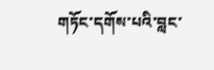གཏོང་དགོས་པའི་བླང་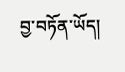བྱ་བཏོན་ཡོད།